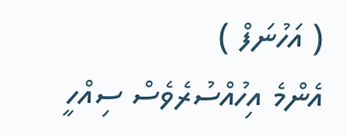( އަހުނަފް )
އެންމެ އިހުއްސުރެވެސް ސިއްހީ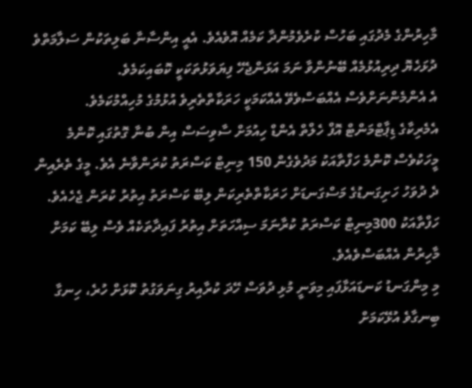މާހިރުންގެ މެދުގައި ބަހުސް ކުރެވެމުންދާ ކަމެއް އޮވެއެވެ. އެއީ އިންސާނާ ބަލިތަކުން ސަލާމަތްވެ ދުޅަހެޔޮ ދިރިއުޅުމެއް ބޭނުންވާ ނަމަ އަޅަންޖެހޭ ފިޔަވަޅުތަކަކީ ކޮބައިކަމެވެ.
އެ އެންމެންނަށްވެސް އެއްބަސްވެވޭ އެއްކަމަކީ ހަރަކާތްތެރިވެ އުޅުމުގެ މުހިއްމުކަމެވެ.
އެމެރިކާގެ ޑިޕާޓްމަންޓް އޮފް ހެލްތް އެންޑް ހިއުމަށް ސާވިސަސް އިން ބުނާ ގޮތުގައި ކޮންމެ މީހަކުވެސް ކޮންމެ ހަފްތާއަކު މަދުވެގެން 150 މިނިޓް ކަސްރަތު ކުރަންވާނެ އެވެ. މީގެ ތެރެއިން ދެ ދުވަހު ހަށިގަނޑުގެ މަސްގަނޑަށް ހަރަކާތްތެރިކަން ލިބޭ ކަސްރަތު އިތުރު ކުރަން ޖެހެއެވެ. ހަފްތާއަކު 300މިނިޓް ކަސްރަތު ކުރާނަމަ ސިއްހަތަށް އިތުރު ފައިދާތަކެއް ވެސް ލިބޭ ކަމަށް މާހިރުން އެއްބަސްވެއެވެ.
މި މިންގަނޑު ކަނޑައަޅާފައި މިވަނީ މުޅި ދުވަސް ހޭދަ ކުރާއިރު ގިނަވަގުތު ކޮޅަށް ހުރެ، ހިނގާ ބިނގާވެ އުޅޭކަމަށް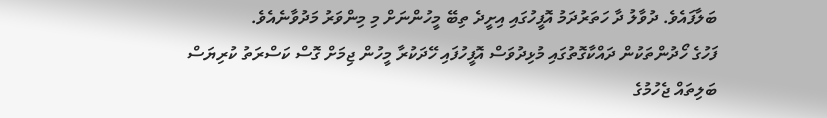ބަލާފައެވެ. ދުވާލު ދާ ހަތަރުދަމު އޮފީހުގައި އިށީދެ ތިބޭ މީހުންނަށް މި މިންވަރު މަދުވާނެއެވެ.
ފަހުގެ ހޯދުންތަކުން ދައްކާގޮތުގައި މުޅިދުވަސް އޮފީހުފައި ހޭދަކުރާ މީހުން ޖިމަށް ގޮސް ކަސްރަތު ކުރިޔަސް ބަލިތައް ޖެހުމުގެ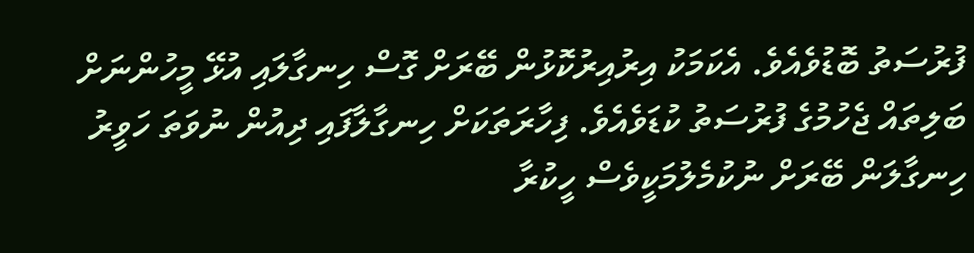ފުރުސަތު ބޮޑުވެއެވެ. އެކަމަކު އިރުއިރުކޮޅުން ބޭރަށް ގޮސް ހިނގާލައި އުޅޭ މީހުންނަށް ބަލިތައް ޖެހުމުގެ ފުރުސަތު ކުޑަވެއެވެ. ފިހާރަތަކަށް ހިނގާލާފައި ދިއުން ނުވަތަ ހަވީރު ހިނގާލަން ބޭރަށް ނުކުމެލުމަކީވެސް ހީކުރާ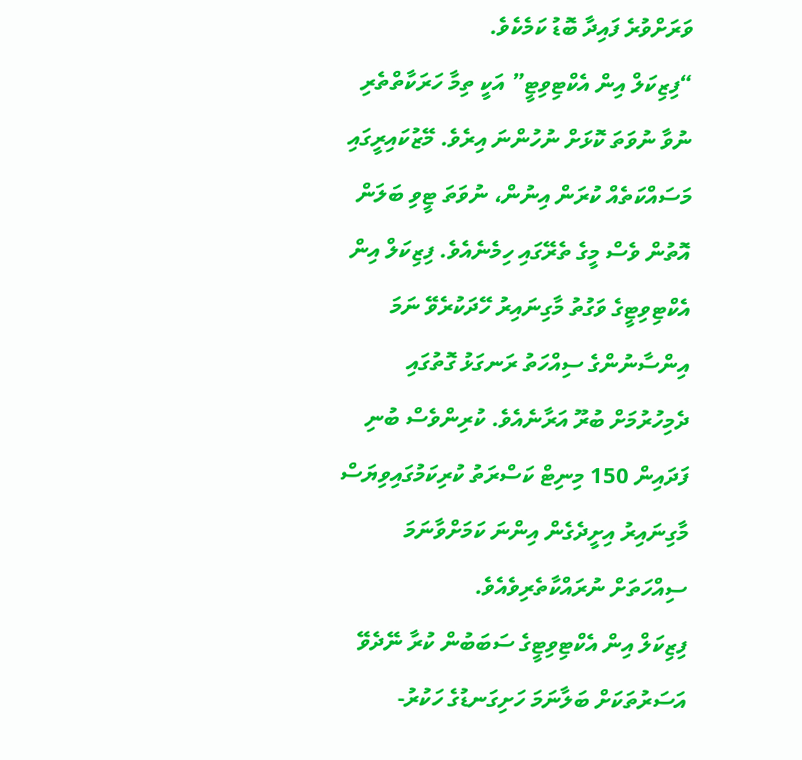ވަރަށްވުރެ ފައިދާ ބޮޑު ކަމެކެވެ.
“ފިޒިކަލް އިން އެކްޓިވިޓީ” އަކީ ތިމާ ހަރަކާތްތެރި ނުވާ ނުވަތަ ކޮޅަށް ނުހުންނަ އިރެވެ. މޭޒުކައިރީގައި މަސައްކަތެއް ކުރަން އިނުން، ނުވަތަ ޓީވި ބަލަން އޮތުން ވެސް މީގެ ތެރޭގައި ހިމެނެއެވެ. ފިޒިކަލް އިން އެކްޓިވިޓީގެ ވަގުތު މާގިނައިރު ހޭދަކުރެވޭ ނަމަ އިންސާނުންގެ ސިއްހަތު ރަނގަޅު ގޮތުގައި ދެމިހުރުމަށް ބުރޫ އަރާނެއެވެ. ކުރިންވެސް ބުނި ފަދައިން 150 މިނިޓް ކަސްރަތު ކުރިކަމުގައިވިޔަސް މާގިނައިރު އިށީދެގެން އިންނަ ކަމަށްވާނަމަ ސިއްހަތަށް ނުރައްކާތެރިވެއެވެ.
ފިޒިކަލް އިން އެކްޓިވިޓީގެ ސަބަބުން ކުރާ ނޭދެވޭ އަސަރުތަކަށް ބަލާނަމަ ހަށިގަނޑުގެ ހަކުރު-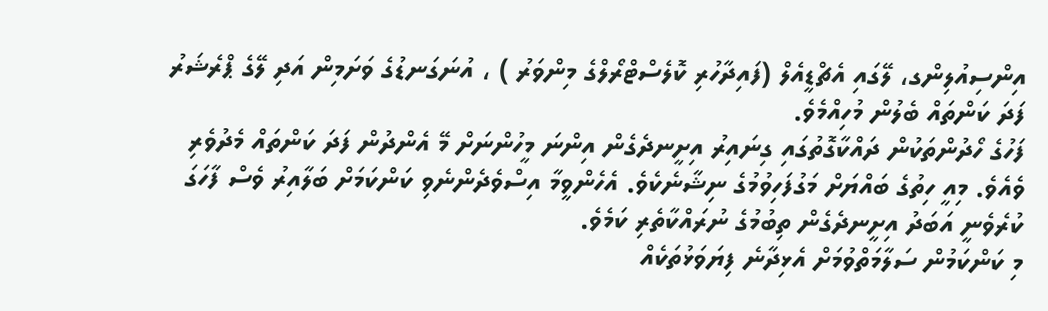އިންސިއުލިންގ، ލޭގައި އެޗްޑީއެލް (ފައިދާހުރި ކޮލެސްޓްރޯލްގެ މިންވަރު ) ، އުނަގަނޑުގެ ވަށަމިން އަދި ލޭގެ ޕްރެޝަރު ފަދަ ކަންތައް ބެލުން މުހިއްމެވެ.
ފަހުގެ ހޯދުންތަކުން ދައްކާގޮތުގައި ގިނައިރު އިށީނދެގެން އިންނަ މީހުންނަށް މޭ އެންދުން ފަދަ ކަންތައް މެދުވެރި ވެއެވެ. މިއީ ހިތުގެ ބައްޔަށް މަގުފަހިވުމުގެ ނިޝާނެކެވެ. އެހެންވީމާ އިސްވެދެންނެވި ކަންކަމަށް ބަލާއިރު ވެސް ފާހަގަ ކުރެވެނީ އަބަދު އިށީނދެގެން ތިބުމުގެ ނުރައްކާތެރި ކަމެވެ.
މި ކަންކަމުން ސަލާމަތްވުމަށް އެޅިދާނެ ފިޔަވަޅުތަކެއް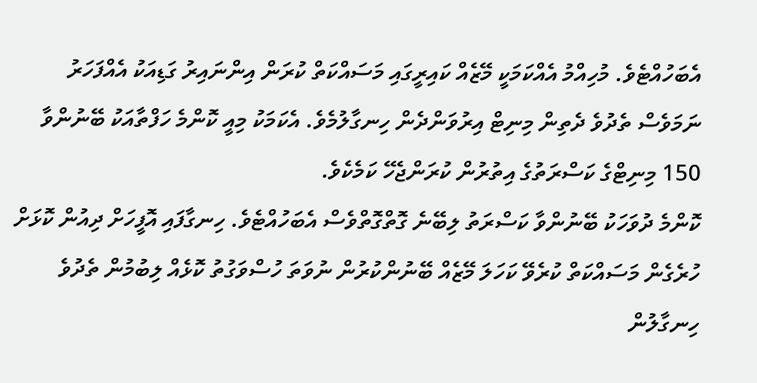އެބަހުއްޓެވެ. މުހިއްމު އެއްކަމަކީ މޭޒެއް ކައިރީގައި މަސައްކަތް ކުރަން އިންނައިރު ގަޑިއަކު އެއްފަހަރު ނަމަވެސް ތެދުވެ ދެތިން މިނިޓް އިރުވަންދެން ހިނގާލުމެވެ. އެކަމަކު މިއީ ކޮންމެ ހަފްތާއަކު ބޭނުންވާ 150 މިނިޓްގެ ކަސްރަތުގެ އިތުރުން ކުރަންޖެހޭ ކަމެކެވެ.
ކޮންމެ ދުވަހަކު ބޭނުންވާ ކަސްރަތު ލިބޭނެ ގޮތްގޮތްވެސް އެބަހުއްޓެވެ. ހިނގާފައި އޮފީހަށް ދިއުން ކޮޅަށް ހުރެގެން މަސައްކަތް ކުރެވޭ ކަހަލަ މޭޒެއް ބޭނުންކުރުން ނުވަތަ ހުސްވަގުތު ކޮޅެއް ލިބުމުން ތެދުވެ ހިނގާލުން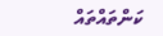ކަންތައްތައް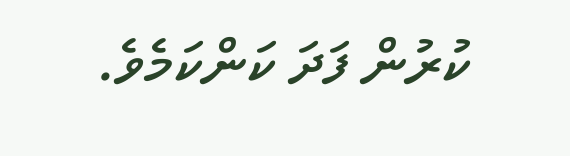ކުރުން ފަދަ ކަންކަމެވެ.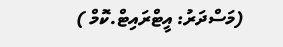(މަސްދަރު: އީޓްރައިޓް.ކޮމް )